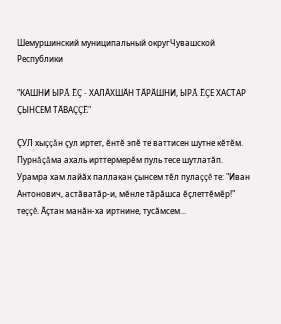Шемуршинский муниципальный округЧувашской Республики

"КАШНИ ЫРĂ ĔÇ - ХАЛĂХШĂН ТĂРĂШНИ, ЫРĂ ĔÇЕ ХАСТАР ÇЫНСЕМ ТĂВАÇÇĔ"

ÇУЛ хыççăн çул иртет, ĕнтĕ эпĕ те ваттисен шутне кĕтĕм. Пурнăçăма ахаль ирттермерĕм пуль тесе шутлатăп. Урамра хам лайăх паллакан çынсем тĕл пулаççĕ те: "Иван Антонович, астăватăр-и, мĕнле тăрăшса ĕçлеттĕмĕр!" теççĕ. Ăçтан манăн-ха иртнине, тусăмсем...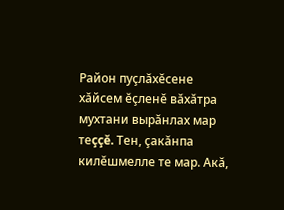Район пуçлăхĕсене хăйсем ĕçленĕ вăхăтра мухтани вырăнлах мар теççĕ. Тен, çакăнпа килĕшмелле те мар. Акă,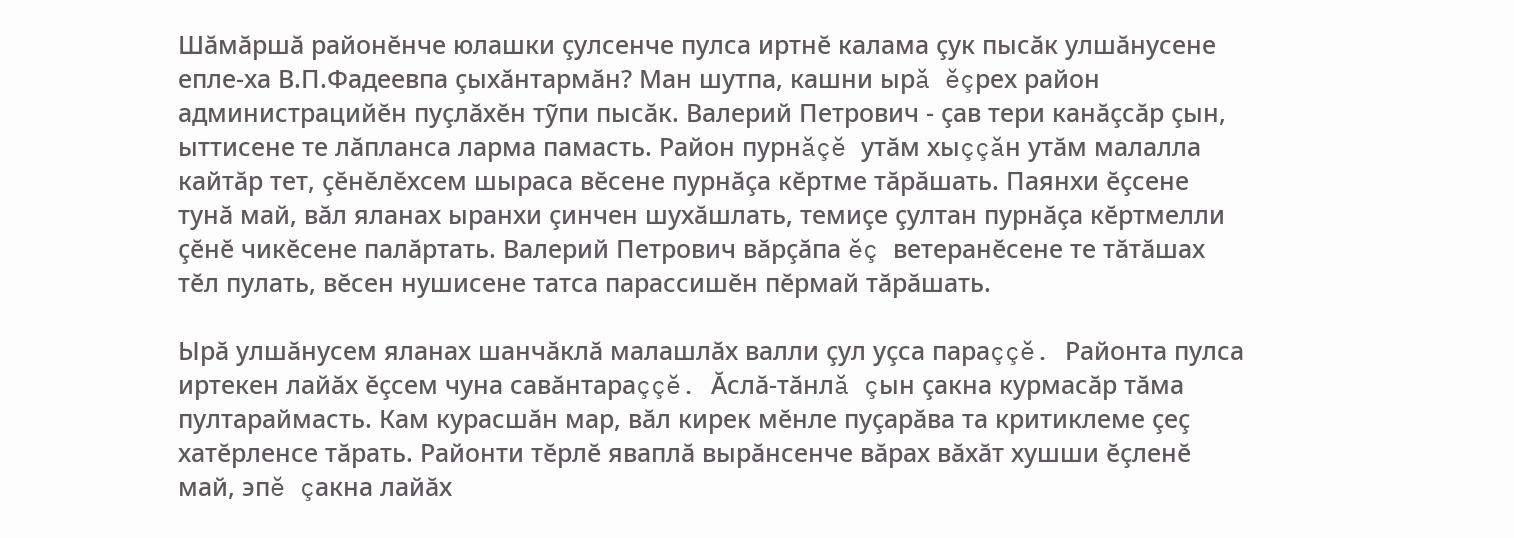Шăмăршă районĕнче юлашки çулсенче пулса иртнĕ калама çук пысăк улшăнусене епле-ха В.П.Фадеевпа çыхăнтармăн? Ман шутпа, кашни ырă ĕçрех район администрацийĕн пуçлăхĕн тỹпи пысăк. Валерий Петрович - çав тери канăçсăр çын, ыттисене те лăпланса ларма памасть. Район пурнăçĕ утăм хыççăн утăм малалла кайтăр тет, çĕнĕлĕхсем шыраса вĕсене пурнăçа кĕртме тăрăшать. Паянхи ĕçсене тунă май, вăл яланах ыранхи çинчен шухăшлать, темиçе çултан пурнăçа кĕртмелли çĕнĕ чикĕсене палăртать. Валерий Петрович вăрçăпа ĕç ветеранĕсене те тăтăшах тĕл пулать, вĕсен нушисене татса парассишĕн пĕрмай тăрăшать.

Ырă улшăнусем яланах шанчăклă малашлăх валли çул уçса параççĕ. Районта пулса иртекен лайăх ĕçсем чуна савăнтараççĕ. Ăслă-тăнлă çын çакна курмасăр тăма пултараймасть. Кам курасшăн мар, вăл кирек мĕнле пуçарăва та критиклеме çеç хатĕрленсе тăрать. Районти тĕрлĕ яваплă вырăнсенче вăрах вăхăт хушши ĕçленĕ май, эпĕ çакна лайăх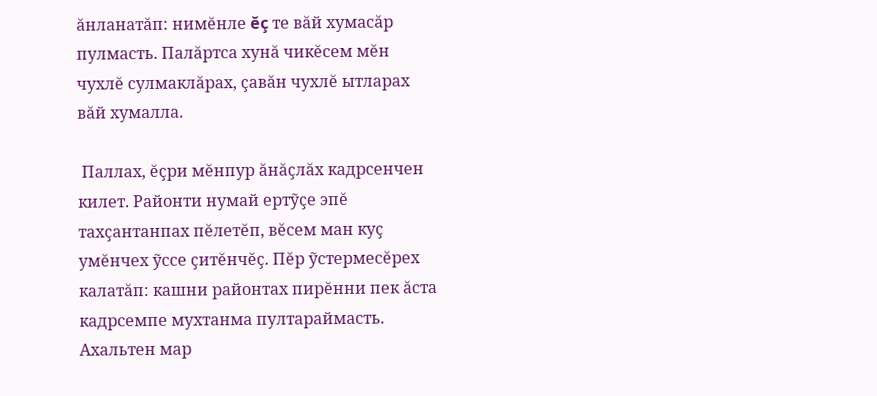ăнланатăп: нимĕнле ĕç те вăй хумасăр пулмасть. Палăртса хунă чикĕсем мĕн чухлĕ сулмаклăрах, çавăн чухлĕ ытларах вăй хумалла.

 Паллах, ĕçри мĕнпур ăнăçлăх кадрсенчен килет. Районти нумай ертỹçе эпĕ тахçантанпах пĕлетĕп, вĕсем ман куç умĕнчех ỹссе çитĕнчĕç. Пĕр ỹстермесĕрех калатăп: кашни районтах пирĕнни пек ăста кадрсемпе мухтанма пултараймасть. Ахальтен мар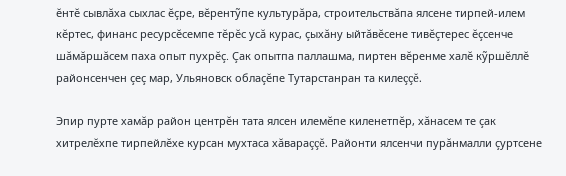ĕнтĕ сывлăха сыхлас ĕçре, вĕрентỹпе культурăра, строительствăпа ялсене тирпей-илем кĕртес, финанс ресурсĕсемпе тĕрĕс усă курас, çыхăну ыйтăвĕсене тивĕçтерес ĕçсенче шăмăршăсем паха опыт пухрĕç. Çак опытпа паллашма, пиртен вĕренме халĕ кỹршĕллĕ районсенчен çеç мар, Ульяновск облаçĕпе Тутарстанран та килеççĕ.

Эпир пурте хамăр район центрĕн тата ялсен илемĕпе киленетпĕр, хăнасем те çак хитрелĕхпе тирпейлĕхе курсан мухтаса хăвараççĕ. Районти ялсенчи пурăнмалли çуртсене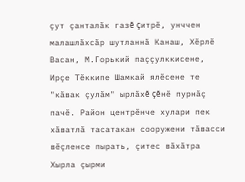çут çанталăк газĕ çитрĕ, унччен малашлăхсăр шутланнă Канаш, Хĕрлĕ Васан, М.Горький паççулккисене, Ирçе Тĕккипе Шамкай ялĕсене те "кăвак çулăм" ырлăхĕ çĕнĕ пурнăç пачĕ. Район центрĕнче хулари пек хăватлă тасатакан сооружени тăвасси вĕçленсе пырать, çитес вăхăтра Хырла çырми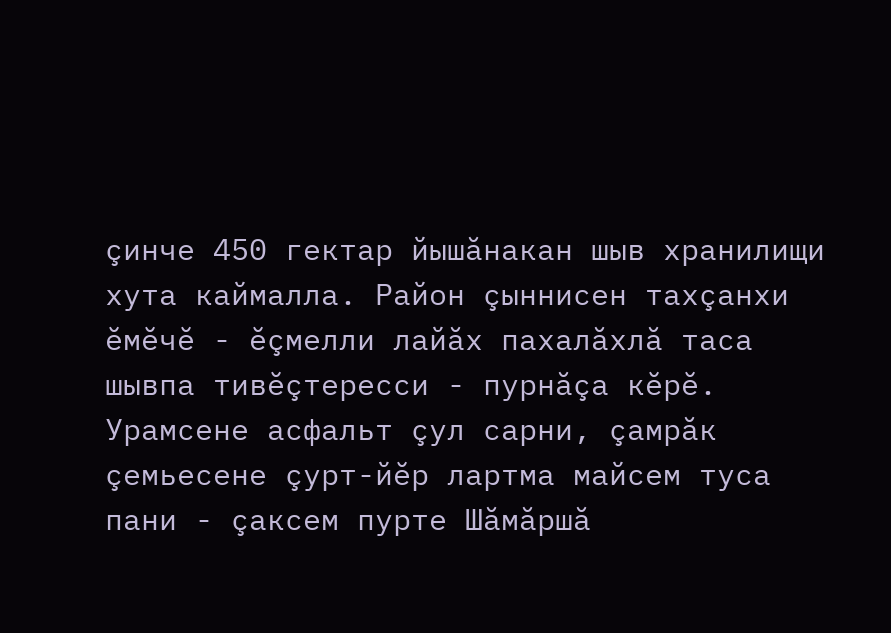çинче 450 гектар йышăнакан шыв хранилищи хута каймалла. Район çыннисен тахçанхи ĕмĕчĕ - ĕçмелли лайăх пахалăхлă таса шывпа тивĕçтересси - пурнăçа кĕрĕ. Урамсене асфальт çул сарни, çамрăк çемьесене çурт-йĕр лартма майсем туса пани - çаксем пурте Шăмăршă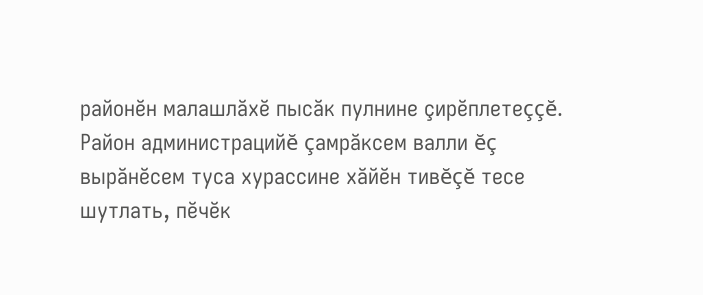районĕн малашлăхĕ пысăк пулнине çирĕплетеççĕ. Район администрацийĕ çамрăксем валли ĕç вырăнĕсем туса хурассине хăйĕн тивĕçĕ тесе шутлать, пĕчĕк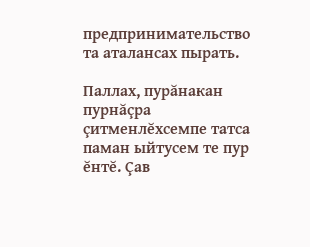предпринимательство та аталансах пырать.

Паллах, пурăнакан пурнăçра çитменлĕхсемпе татса паман ыйтусем те пур ĕнтĕ. Çав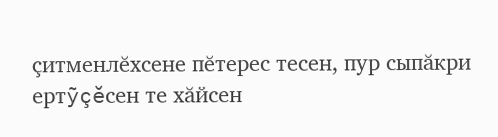çитменлĕхсене пĕтерес тесен, пур сыпăкри ертỹçĕсен те хăйсен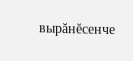вырăнĕсенче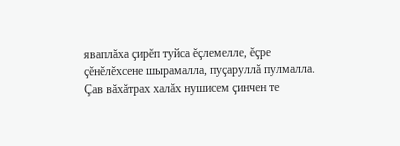яваплăха çирĕп туйса ĕçлемелле, ĕçре çĕнĕлĕхсене шырамалла, пуçаруллă пулмалла. Çав вăхăтрах халăх нушисем çинчен те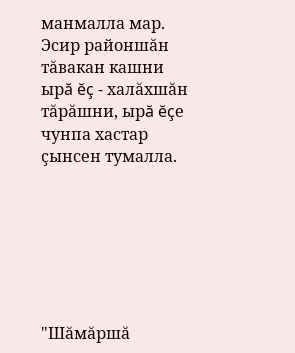манмалла мар. Эсир районшăн тăвакан кашни ырă ĕç - халăхшăн тăрăшни, ырă ĕçе чунпа хастар çынсен тумалла.







"Шăмăршă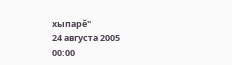хыпарĕ"
24 августа 2005
00:00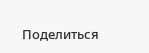Поделиться